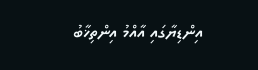އިންޑިޔާގައި އާއްމު އިންތިޚާބު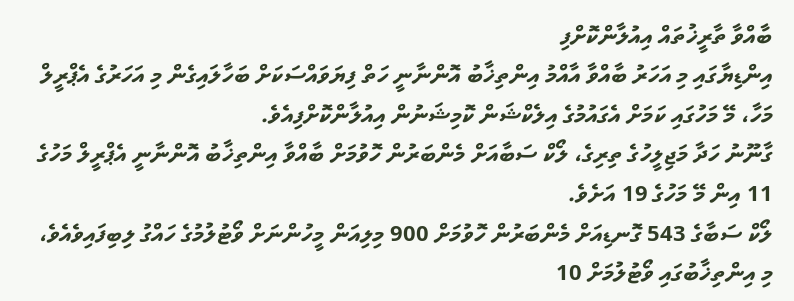ބާއްވާ ތާރީޚުތައް އިއުލާންކޮށްފި
އިންޑިޔާގައި މި އަހަރު ބާއްވާ އާއްމު އިންތިޚާބު އޮންނާނީ ހަތް ފިޔަވައްސަކަށް ބަހާލައިގެން މި އަހަރުގެ އެޕްރީލް މަހާ، މޭ މަހުގައި ކަމަށް އެގައުމުގެ އިލެކްޝަން ކޮމިޝަނުން އިއުލާންކޮށްފިއެވެ.
ގާނޫނު ހަދާ މަޖިލީހުގެ ތިރިގެ، ލޯކް ސަބާއަށް މެންބަރުން ހޮވުމަށް ބާއްވާ އިންތިޚާބު އޮންނާނީ އެޕްރީލް މަހުގެ 11 އިން މޭ މަހުގެ 19 އަށެވެ.
ލޯކް ސަބާގެ 543 ގޮނޑިއަށް މެންބަރުން ހޮވުމަށް 900 މިލިއަން މީހުންނަށް ވޯޓުލުމުގެ ހައްގު ލިބިފައިވެއެވެ، މި އިންތިޚާބުގައި ވޯޓުލުމަށް 10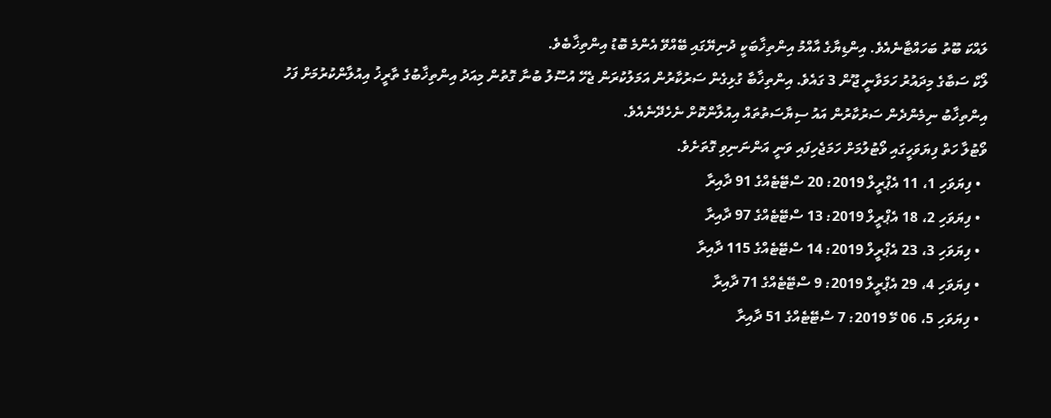ލައްކަ ބޫތު ބަހައްޓާނެއެވެ. އިންޑިޔާގެ އާއްމު އިންތިޚާބަކީ ދުނިޔޭގައި ބޭއްވޭ އެންމެ ބޮޑު އިންތިޚާބެވެ.
ލޯކް ސަބާގެ މިދައުރު ހަމަވާނީ ޖޫން 3 ގައެވެ. އިންތިޚާބާ ގުޅިގެން ސަރުކާރުން އަމަލުކުރަން ޖެހޭ އުސޫލު ބުނާ ގޮތުން މިއަދު އިންތިޚާބުގެ ތާރީޚު އިއުލާންކުރުމަށް ފަހު އިންތިޚާބު ނިމެންދެން ސަރުކާރުން އައު ސިޔާސަތުތައް އިއުލާންކޮށް ނެހެދޭނެއެވެ.
ވޯޓުލާ ހަތް ފިޔަވަހީގައި ވޯޓުލުމަށް ހަމަޖެހިފައި ވަނީ އަންނަނިވި ގޮތަށެވެ.
  • ފިޔަވަހި 1، 11 އެޕްރީލް 2019: 20 ސްޓޭޓެއްގެ 91 ދާއިރާ
  • ފިޔަވަހި 2، 18 އެޕްރީލް 2019: 13 ސްޓޭޓެއްގެ 97 ދާއިރާ
  • ފިޔަވަހި 3، 23 އެޕްރީލް 2019: 14 ސްޓޭޓެއްގެ 115 ދާއިރާ
  • ފިޔަވަހި 4، 29 އެޕްރީލް 2019: 9 ސްޓޭޓެއްގެ 71 ދާއިރާ
  • ފިޔަވަހި 5، 06 މޭ 2019: 7 ސްޓޭޓެއްގެ 51 ދާއިރާ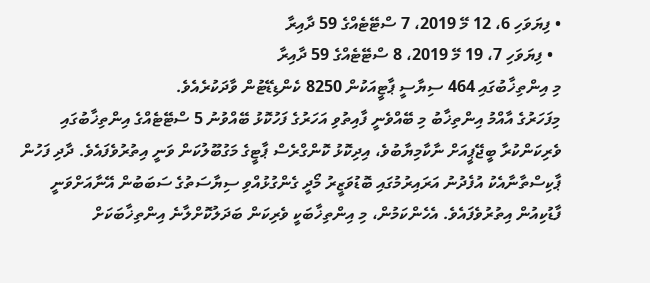• ފިޔަވަހި 6، 12 މޭ 2019، 7 ސްޓޭޓެއްގެ 59 ދާއިރާ
  • ފިޔަވަހި 7، 19 މޭ 2019، 8 ސްޓޭޓެއްގެ 59 ދާއިރާ
މި އިންތިޚާބުގައި 464 ސިޔާސީ ޕާޓީއަކުން 8250 ކެންޑިޑޭޓުން ވާދަކުރެއެވެ.
މިފަހަރުގެ އާއްމު އިންތިޚާބު މި ބޭއްވެނީ ފާއިތުވި އަހަރުގެ ފަހުކޮޅު ބޭއްވުނު 5 ސްޓޭޓެއްގެ އިންތިޚާބުގައި ވެރިކަންކުރާ ބީޖޭޕީއަށް ނާކާމިޔާބުވެ، އިދިކޮޅު ކޮންގްރެސް ޕާޓީގެ މަގުބޫލުކަން ވަނީ އިތުރުވެފައެވެ. ދާދި ފަހުން ޕާކިސްތާނާއެކު އުފެދުނު އަރައިރުމުގައި ބޮޑުވަޒީރު މޯދީ ގެންގުޅުއްވި ސިޔާސަތުގެ ސަބަބުން އޭނާއަށްވަނީ ފާޑުކިއުން އިތުރުވެފައެވެ. އެހެންކަމުން، މި އިންތިޚާބަކީ ވެރިކަން ބަދަލުކޮށްލާނެ އިންތިޚާބަކަށް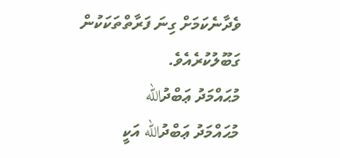ވެދާނެކަމަށް ގިނަ ފަރާތްތަކަކުން ގަބޫލުކުރެއެވެ.
މުޙައްމަދު ޢަބްދުالله
މުޙައްމަދު ޢަބްދުالله އަކީ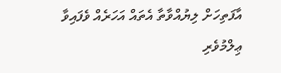އާފަތިހަށް ލިޔުއްވާތާ އެތައް އަހަރެއް ވެފައިވާ ޢިލްމުވެރި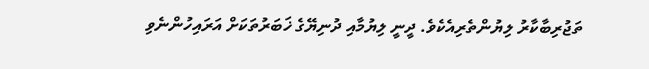ތަޖުރިބާކާރު ލިޔުންތެރިއެކެވެ. ދީނީ ލިޔުމާއި ދުނިޔޭގެ ޚަބަރުތަކަށް އަރައިހުންނެވި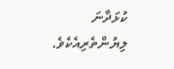ކުޅަދާނަ ލިޔުންތެރިއެކެވެ.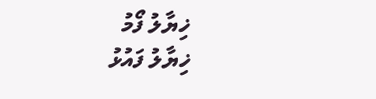ޚިޔާލު ފޯމު
ޚިޔާލު ފައުޅު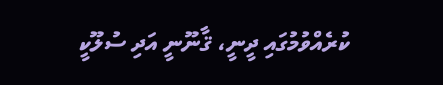ކުރެއްވުމުގައި ދީނީ، ޤާނޫނީ އަދި ސުލޫކީ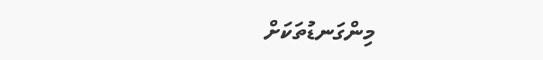މިންގަނޑުތަކަށް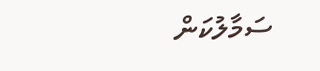ސަމާލުކަން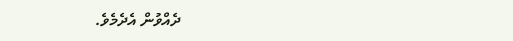ދެއްވުން އެދެމެވެ.